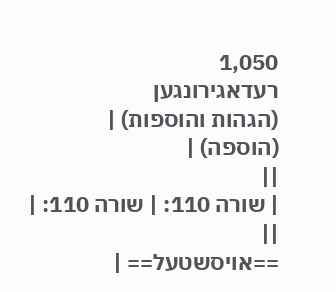1,050
רעדאגירונגען
(הגהות והוספות) |
(הוספה) |
||
| שורה 110: | שורה 110: | ||
==אויסשטעל== |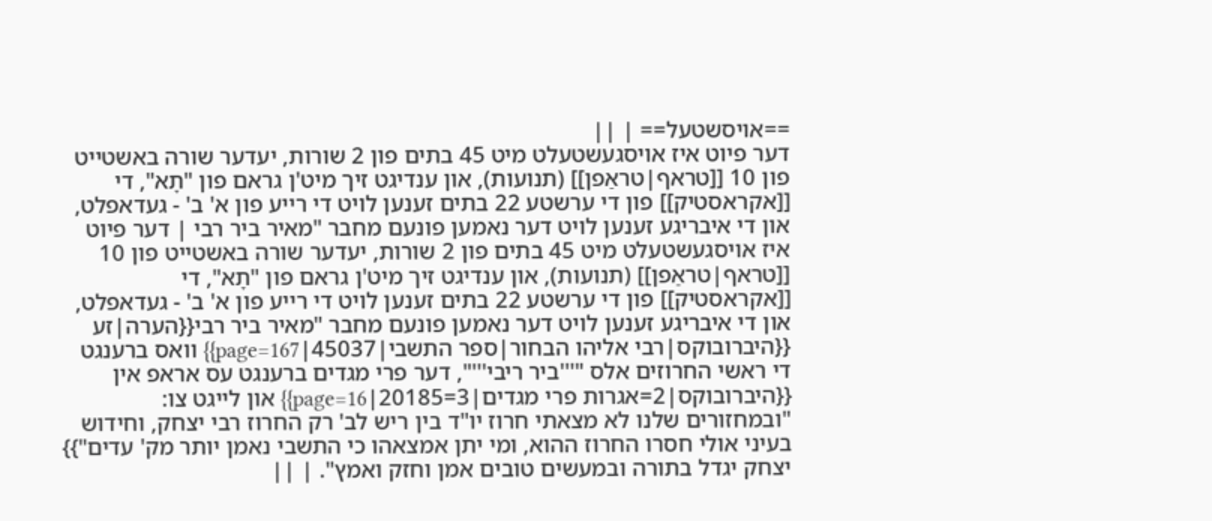==אויסשטעל== | ||
דער פיוט איז אויסגעשטעלט מיט 45 בתים פון 2 שורות, יעדער שורה באשטייט פון 10 [[טראף|טראַפן]] (תנועות), און ענדיגט זיך מיט'ן גראם פון "תָא", די [[אקראסטיק]] פון די ערשטע 22 בתים זענען לויט די רייע פון א' ב' - געדאפלט, און די איבריגע זענען לויט דער נאמען פונעם מחבר "מאיר ביר רבי | דער פיוט איז אויסגעשטעלט מיט 45 בתים פון 2 שורות, יעדער שורה באשטייט פון 10 [[טראף|טראַפן]] (תנועות), און ענדיגט זיך מיט'ן גראם פון "תָא", די [[אקראסטיק]] פון די ערשטע 22 בתים זענען לויט די רייע פון א' ב' - געדאפלט, און די איבריגע זענען לויט דער נאמען פונעם מחבר "מאיר ביר רבי{{הערה|זע {{היברובוקס|רבי אליהו הבחור|ספר התשבי|45037|page=167}} וואס ברענגט די ראשי החרוזים אלס "'''ביר ריבי'''", דער פרי מגדים ברענגט עס אראפ אין {{היברובוקס|2=אגרות פרי מגדים|3=20185|page=16}} און לייגט צו: "ובמחזורים שלנו לא מצאתי חרוז יו"ד בין ריש לב' רק החרוז רבי יצחק, וחידוש בעיני אולי חסרו החרוז ההוא, ומי יתן אמצאהו כי התשבי נאמן יותר מק' עדים"}} יצחק יגדל בתורה ובמעשים טובים אמן וחזק ואמץ". | ||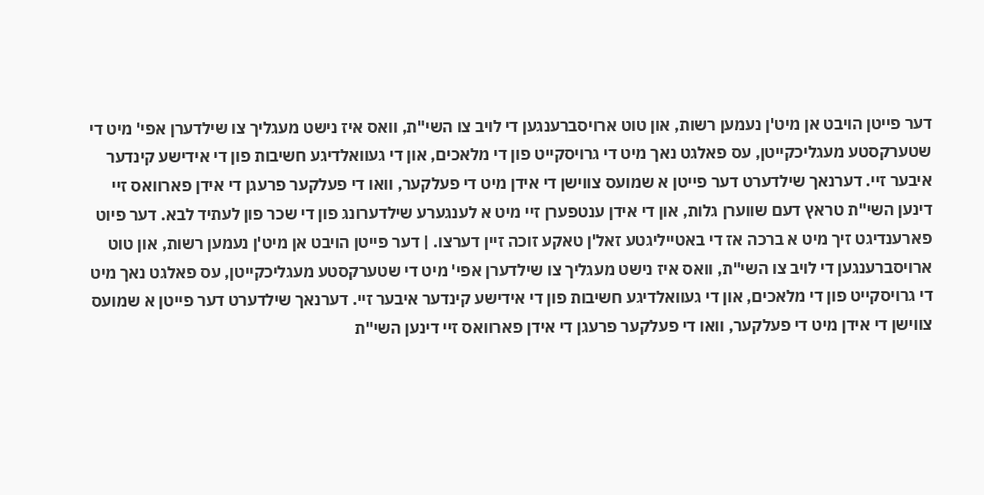דער פייטן הויבט אן מיט'ן נעמען רשות, און טוט ארויסברענגען די לויב צו השי"ת, וואס איז נישט מעגליך צו שילדערן אפי' מיט די שטערקסטע מעגליכקייטן, עס פאלגט נאך מיט די גרויסקייט פון די מלאכים, און די געוואלדיגע חשיבות פון די אידישע קינדער איבער זיי. דערנאך שילדערט דער פייטן א שמועס צווישן די אידן מיט די פעלקער, וואו די פעלקער פרעגן די אידן פארוואס זיי דינען השי"ת טראץ דעם שווערן גלות, און די אידן ענטפערן זיי מיט א לענגערע שילדערונג פון די שכר פון לעתיד לבא. דער פיוט פארענדיגט זיך מיט א ברכה אז די באטייליגטע זאל'ן טאקע זוכה זיין דערצו. | דער פייטן הויבט אן מיט'ן נעמען רשות, און טוט ארויסברענגען די לויב צו השי"ת, וואס איז נישט מעגליך צו שילדערן אפי' מיט די שטערקסטע מעגליכקייטן, עס פאלגט נאך מיט די גרויסקייט פון די מלאכים, און די געוואלדיגע חשיבות פון די אידישע קינדער איבער זיי. דערנאך שילדערט דער פייטן א שמועס צווישן די אידן מיט די פעלקער, וואו די פעלקער פרעגן די אידן פארוואס זיי דינען השי"ת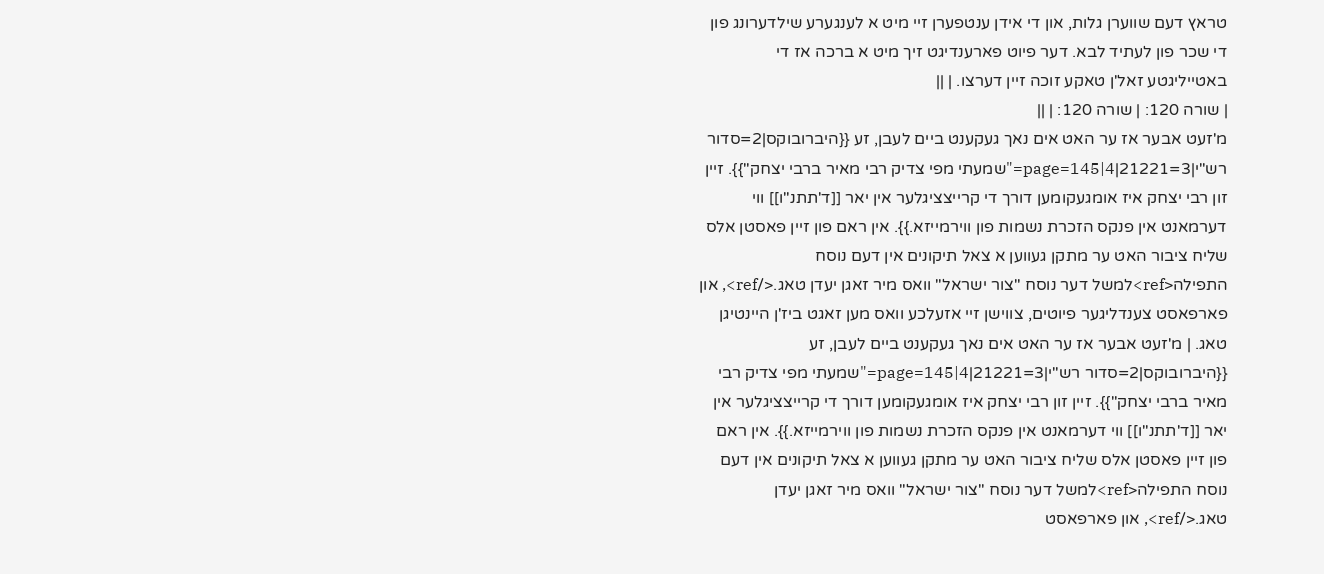טראץ דעם שווערן גלות, און די אידן ענטפערן זיי מיט א לענגערע שילדערונג פון די שכר פון לעתיד לבא. דער פיוט פארענדיגט זיך מיט א ברכה אז די באטייליגטע זאל'ן טאקע זוכה זיין דערצו. | ||
| שורה 120: | שורה 120: | ||
מ'זעט אבער אז ער האט אים נאך געקענט ביים לעבן, זע {{היברובוקס|2=סדור רש"י|3=21221|page=145|4="שמעתי מפי צדיק רבי מאיר ברבי יצחק"}}. זיין זון רבי יצחק איז אומגעקומען דורך די קרייצציגלער אין יאר [[ד'תתנ"ו]] ווי דערמאנט אין פנקס הזכרת נשמות פון ווירמייזא.}}. אין ראם פון זיין פאסטן אלס שליח ציבור האט ער מתקן געווען א צאל תיקונים אין דעם נוסח התפילה<ref>למשל דער נוסח "צור ישראל" וואס מיר זאגן יעדן טאג.</ref>, און פארפאסט צענדליגער פיוטים, צווישן זיי אזעלכע וואס מען זאגט ביז'ן היינטיגן טאג. | מ'זעט אבער אז ער האט אים נאך געקענט ביים לעבן, זע {{היברובוקס|2=סדור רש"י|3=21221|page=145|4="שמעתי מפי צדיק רבי מאיר ברבי יצחק"}}. זיין זון רבי יצחק איז אומגעקומען דורך די קרייצציגלער אין יאר [[ד'תתנ"ו]] ווי דערמאנט אין פנקס הזכרת נשמות פון ווירמייזא.}}. אין ראם פון זיין פאסטן אלס שליח ציבור האט ער מתקן געווען א צאל תיקונים אין דעם נוסח התפילה<ref>למשל דער נוסח "צור ישראל" וואס מיר זאגן יעדן טאג.</ref>, און פארפאסט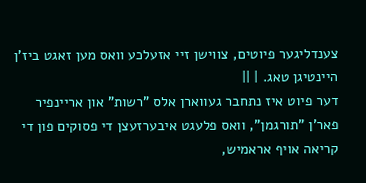צענדליגער פיוטים, צווישן זיי אזעלכע וואס מען זאגט ביז'ן היינטיגן טאג. | ||
דער פיוט איז נתחבר געווארן אלס "רשות" און אריינפיר פאר'ן "תורגמן", וואס פלעגט איבערזעצן די פסוקים פון די קריאה אויף אראמיש,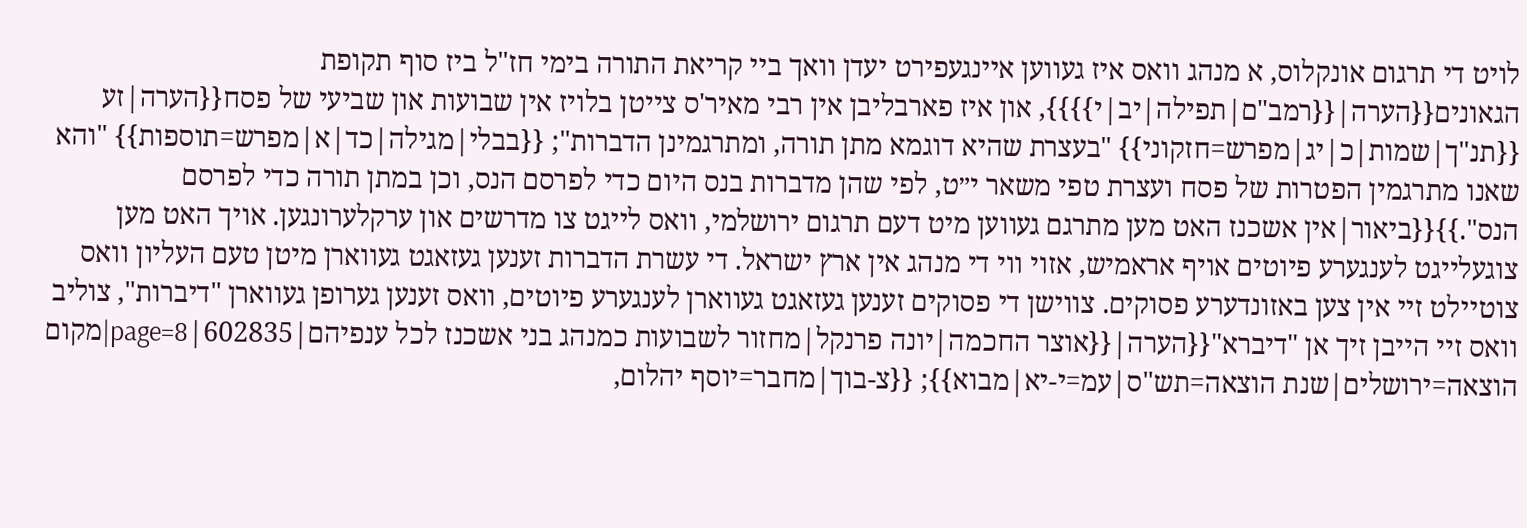לויט די תרגום אונקלוס, א מנהג וואס איז געווען איינגעפירט יעדן וואך ביי קריאת התורה בימי חז"ל ביז סוף תקופת הגאונים{{הערה|{{רמב"ם|תפילה|יב|י}}}}, און איז פארבליבן אין רבי מאיר'ס צייטן בלויז אין שבועות און שביעי של פסח{{הערה|זע {{תנ"ך|שמות|כ|יג|מפרש=חזקוני}} "בעצרת שהיא דוגמא מתן תורה, ומתרגמינן הדברות"; {{בבלי|מגילה|כד|א|מפרש=תוספות}} "והא שאנו מתרגמין הפטרות של פסח ועצרת טפי משאר י״ט, לפי שהן מדברות בנס היום כדי לפרסם הנס, וכן במתן תורה כדי לפרסם הנס".}}{{ביאור|אין אשכנז האט מען מתרגם געווען מיט דעם תרגום ירושלמי, וואס לייגט צו מדרשים און ערקלערונגען. אויך האט מען צוגעלייגט לענגערע פיוטים אויף אראמיש, אזוי ווי די מנהג אין ארץ ישראל. די עשרת הדברות זענען געזאגט געווארן מיטן טעם העליון וואס צוטיילט זיי אין צען באזונדערע פסוקים. צווישן די פסוקים זענען געזאגט געווארן לענגערע פיוטים, וואס זענען גערופן געווארן "דיברות", צוליב וואס זיי הייבן זיך אן "דיברא"{{הערה|{{אוצר החכמה|יונה פרנקל|מחזור לשבועות כמנהג בני אשכנז לכל ענפיהם|602835|page=8|מקום הוצאה=ירושלים|שנת הוצאה=תש"ס|עמ=י-יא|מבוא}}; {{צ-בוך|מחבר=יוסף יהלום,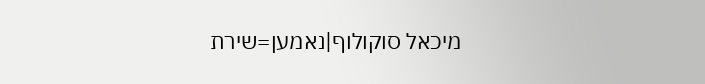מיכאל סוקולוף|נאמען=שירת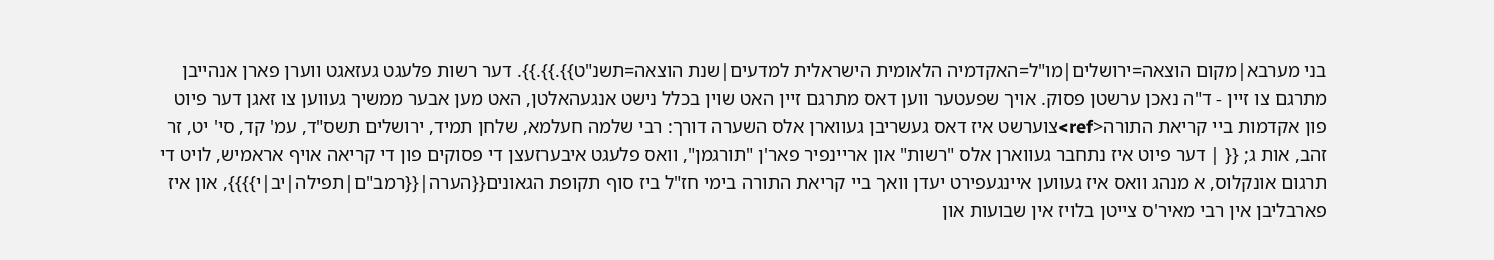בני מערבא|מקום הוצאה=ירושלים|מו"ל=האקדמיה הלאומית הישראלית למדעים|שנת הוצאה=תשנ"ט}}.}}.}}. דער רשות פלעגט געזאגט ווערן פארן אנהייבן מתרגם צו זיין - ד"ה נאכן ערשטן פסוק. אויך שפעטער ווען דאס מתרגם זיין האט שוין בכלל נישט אנגעהאלטן, האט מען אבער ממשיך געווען צו זאגן דער פיוט פון אקדמות ביי קריאת התורה<ref>צוערשט איז דאס געשריבן געווארן אלס השערה דורך: רבי שלמה חעלמא, שלחן תמיד, ירושלים תשס"ד, עמ' קד, סי' יט, זר זהב, אות ג; {{ | דער פיוט איז נתחבר געווארן אלס "רשות" און אריינפיר פאר'ן "תורגמן", וואס פלעגט איבערזעצן די פסוקים פון די קריאה אויף אראמיש, לויט די תרגום אונקלוס, א מנהג וואס איז געווען איינגעפירט יעדן וואך ביי קריאת התורה בימי חז"ל ביז סוף תקופת הגאונים{{הערה|{{רמב"ם|תפילה|יב|י}}}}, און איז פארבליבן אין רבי מאיר'ס צייטן בלויז אין שבועות און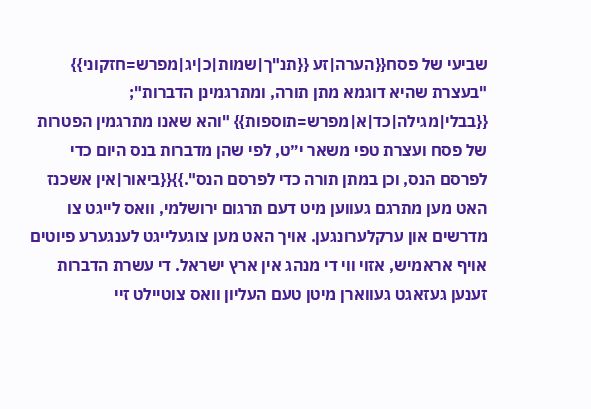שביעי של פסח{{הערה|זע {{תנ"ך|שמות|כ|יג|מפרש=חזקוני}} "בעצרת שהיא דוגמא מתן תורה, ומתרגמינן הדברות"; {{בבלי|מגילה|כד|א|מפרש=תוספות}} "והא שאנו מתרגמין הפטרות של פסח ועצרת טפי משאר י״ט, לפי שהן מדברות בנס היום כדי לפרסם הנס, וכן במתן תורה כדי לפרסם הנס".}}{{ביאור|אין אשכנז האט מען מתרגם געווען מיט דעם תרגום ירושלמי, וואס לייגט צו מדרשים און ערקלערונגען. אויך האט מען צוגעלייגט לענגערע פיוטים אויף אראמיש, אזוי ווי די מנהג אין ארץ ישראל. די עשרת הדברות זענען געזאגט געווארן מיטן טעם העליון וואס צוטיילט זיי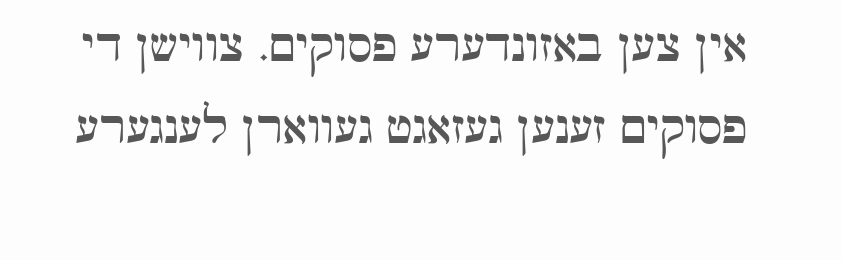אין צען באזונדערע פסוקים. צווישן די פסוקים זענען געזאגט געווארן לענגערע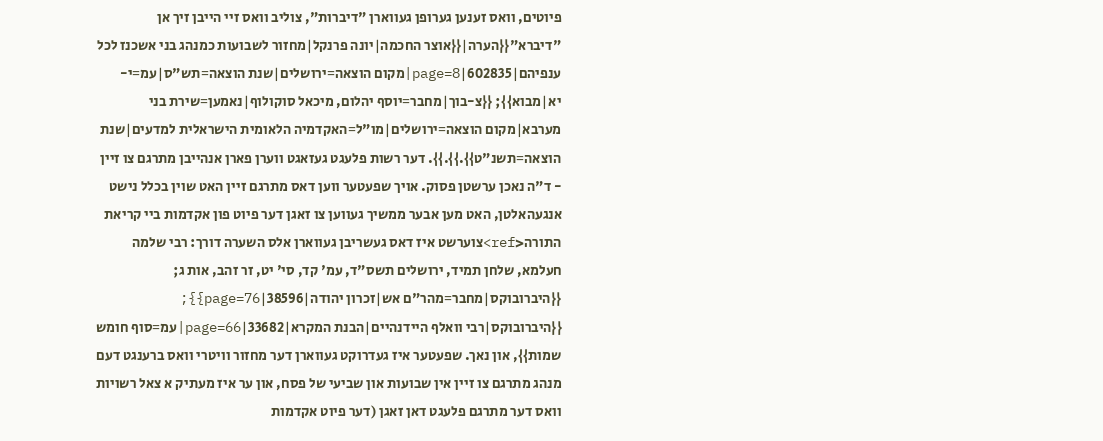פיוטים, וואס זענען גערופן געווארן "דיברות", צוליב וואס זיי הייבן זיך אן "דיברא"{{הערה|{{אוצר החכמה|יונה פרנקל|מחזור לשבועות כמנהג בני אשכנז לכל ענפיהם|602835|page=8|מקום הוצאה=ירושלים|שנת הוצאה=תש"ס|עמ=י-יא|מבוא}}; {{צ-בוך|מחבר=יוסף יהלום, מיכאל סוקולוף|נאמען=שירת בני מערבא|מקום הוצאה=ירושלים|מו"ל=האקדמיה הלאומית הישראלית למדעים|שנת הוצאה=תשנ"ט}}.}}.}}. דער רשות פלעגט געזאגט ווערן פארן אנהייבן מתרגם צו זיין - ד"ה נאכן ערשטן פסוק. אויך שפעטער ווען דאס מתרגם זיין האט שוין בכלל נישט אנגעהאלטן, האט מען אבער ממשיך געווען צו זאגן דער פיוט פון אקדמות ביי קריאת התורה<ref>צוערשט איז דאס געשריבן געווארן אלס השערה דורך: רבי שלמה חעלמא, שלחן תמיד, ירושלים תשס"ד, עמ' קד, סי' יט, זר זהב, אות ג; {{היברובוקס|מחבר=מהר"ם אש|זכרון יהודה|38596|page=76}}; {{היברובוקס|רבי וואלף היידנהיים|הבנת המקרא|33682|page=66|עמ=סוף חומש שמות}}, און נאך. שפעטער איז געדרוקט געווארן דער מחזור וויטרי וואס ברענגט דעם מנהג מתרגם צו זיין אין שבועות און שביעי של פסח, און ער איז מעתיק א צאל רשויות וואס דער מתרגם פלעגט דאן זאגן (דער פיוט אקדמות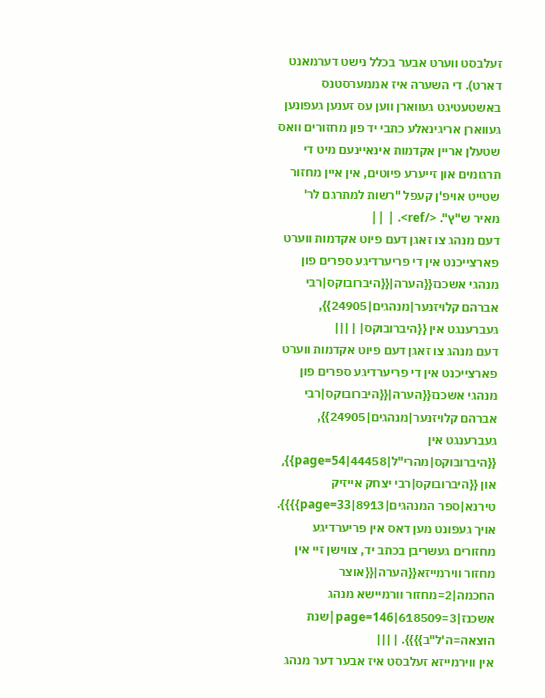זעלבסט ווערט אבער בכלל נישט דערמאנט דארט). די השערה איז אממערסטנס באשטעטיגט געווארן ווען עס זענען געפונען געווארן אריגינאלע כתבי יד פון מחזורים וואס שטעלן אריין אקדמות אינאיינעם מיט די תרגומים און זייערע פיוטים, אין איין מחזור שטייט אויפ'ן קעפל "רשות למתרגם לר' מאיר ש"ץ". </ref>. | ||
דעם מנהג צו זאגן דעם פיוט אקדמות ווערט פארצייכנט אין די פריערדיגע ספרים פון מנהגי אשכנז{{הערה|{{היברובוקס|רבי אברהם קלויזנער|מנהגים|24905}}, געברענגט אין {{היברובוקס| | |||
דעם מנהג צו זאגן דעם פיוט אקדמות ווערט פארצייכנט אין די פריערדיגע ספרים פון מנהגי אשכנז{{הערה|{{היברובוקס|רבי אברהם קלויזנער|מנהגים|24905}}, געברענגט אין {{היברובוקס|מהרי"ל|44458|page=54}}, און {{היברובוקס|רבי יצחק אייזיק טירנא|ספר המנהגים|8913|page=33}}}}. אויך געפונט מען דאס אין פריערדיגע מחזורים געשריבן בכתב יד, צווישן זיי אין מחזור ווירמייזא{{הערה|{{אוצר החכמה|2=מחזור וורמיישא מנהג אשכנז|3=618509|page=146|שנת הוצאה=ה'ל"ב}}}}. | |||
אין ווירמייזא זעלבסט איז אבער דער מנהג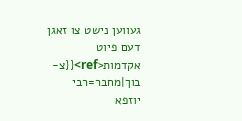געווען נישט צו זאגן דעם פיוט אקדמות<ref>{{צ-בוך|מחבר=רבי יוזפא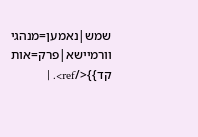שמש|נאמען=מנהגי וורמיישא|פרק=אות קד}}</ref>. |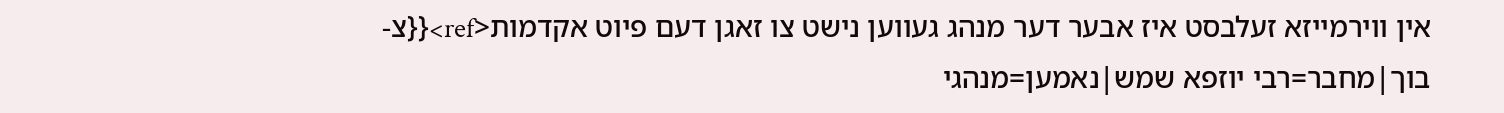אין ווירמייזא זעלבסט איז אבער דער מנהג געווען נישט צו זאגן דעם פיוט אקדמות<ref>{{צ-בוך|מחבר=רבי יוזפא שמש|נאמען=מנהגי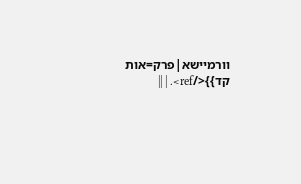וורמיישא|פרק=אות קד}}</ref>. | ||